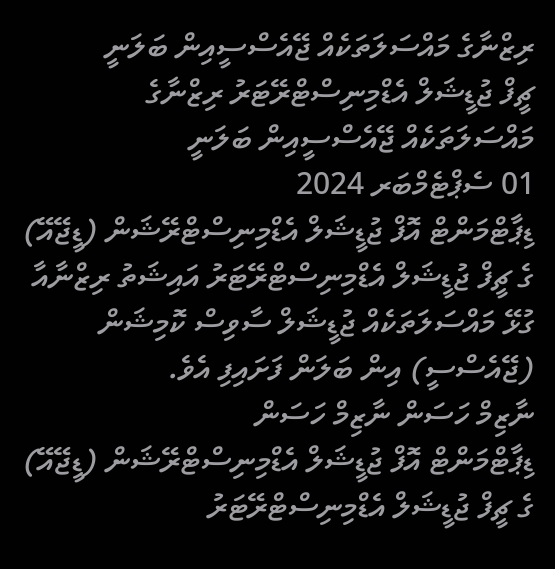ރިޒްނާގެ މައްސަލަތަކެއް ޖޭއެސްސީއިން ބަލަނީ
ޗީފް ޖުޑީޝަލް އެޑްމިނިސްޓްރޭޓަރު ރިޒްނާގެ މައްސަލަތަކެއް ޖޭއެސްސީއިން ބަލަނީ
01 ސެޕްޓެމްބަރ 2024
ޑިޕާޓްމަންޓް އޮފް ޖުޑީޝަލް އެޑްމިނިސްޓްރޭޝަން (ޑީޖޭއޭ) ގެ ޗީފް ޖުޑީޝަލް އެޑްމިނިސްޓްރޭޓަރު އައިޝަތު ރިޒްނާއާ ގުޅޭ މައްސަލަތަކެއް ޖުޑީޝަލް ސާވިސް ކޮމިޝަން (ޖޭއެސްސީ) އިން ބަލަން ފަށައިފި އެވެ.
ނާޒިމް ހަސަން ނާޒިމް ހަސަން
ޑިޕާޓްމަންޓް އޮފް ޖުޑީޝަލް އެޑްމިނިސްޓްރޭޝަން (ޑީޖޭއޭ) ގެ ޗީފް ޖުޑީޝަލް އެޑްމިނިސްޓްރޭޓަރު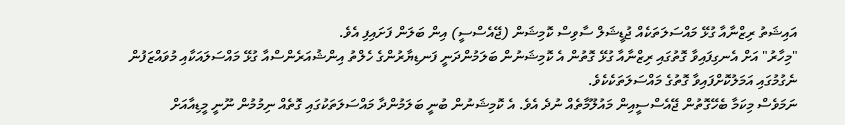އައިޝަތު ރިޒްނާއާ ގުޅޭ މައްސަލަތަކެއް ޖުޑީޝަލް ސާވިސް ކޮމިޝަން (ޖޭއެސްސީ) އިން ބަލަން ފަށައިފި އެވެ.
"މިހާރު" އަށް އެނގިފައިވާ ގޮތުގައި ރިޒްނާއާ ގުޅޭ ގޮތުން އެ ކޮމިޝަނުން ބަލަމުންދަނީ ފަނޑިޔާރުންގެ ހެލްތު އިންޝުއަރެންސްއާ ގުޅޭ މައްސަލައަކާއި މުވައްޒަފުން ނެގުމުގައި އަމަލުކޮށްފައިވާ ގޮތުގެ މައްސަލަތަކެކެވެ.
ނަމަވެސް މިކަމާ ބެހޭގޮތުން ޖޭއެސްސީއިން މައުލޫމާތެއް ނުދެ އެވެ. އެ ކޮމިޝަނުން ބުނީ ބަލަމުންދާ މައްސަލަތަކުގައި ގޮތެއް ނިމުމުން ނޫނީ މީޑިއާއަށް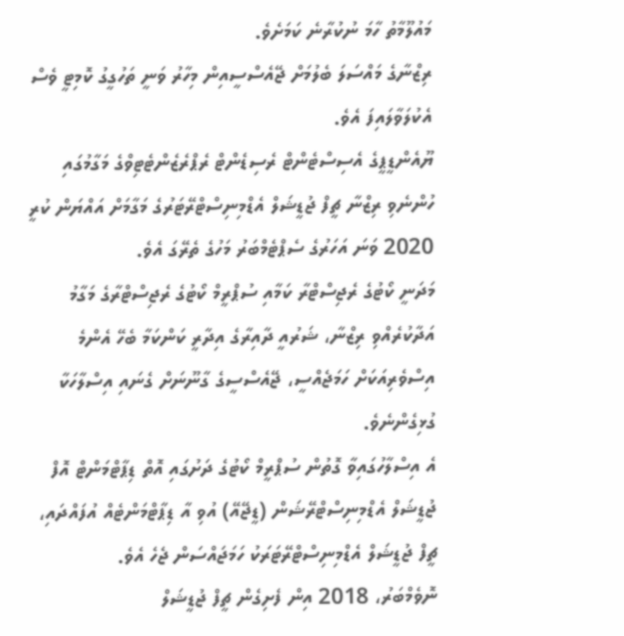މައުލޫމާތު ހާމަ ނުކުރާނެ ކަމަށެވެ.
ރިޒްނާގެ މައްސަލަ ބެލުމަށް ޖޭއެސްސީއިން މިހާރު ވަނީ ތަހުގީގު ކޮމިޓީ ވެސް އެކުލަވާލައިފަ އެވެ.
ޔޫއެންޑީޕީގެ އެސިސްޓެންޓް ރެސިޑެންޓް ރެޕްރެޒެންޓެޓިވްގެ މަގާމުގައި ހުންނެވި ރިޒްނާ ޗީފް ޖުޑީޝަލް އެޑްމިނިސްޓްރޭޓަރުގެ މަގާމަށް އައްޔަން ކުރީ 2020 ވަނަ އަހަރުގެ ސެޕްޓެމްބަރު މަހުގެ ތެރޭގަ އެވެ.
މަދަނީ ކޯޓުގެ ރެޖިސްޓްރާ ކަމާއި ސުޕްރީމް ކޯޓުގެ ރެޖިސްޓްރާގެ މަގާމު އަދާކުރެއްވި ރިޒްނާ، ޝަރުއީ ދާއިރާގެ އިދާރީ ކަންކަމާ ބެހޭ އެންމެ އިސްވެރިއަކަށް ހަމަޖެއްސީ، ޖޭއެސްސީގެ ގާނޫނަށް ގެނައި އިސްލާހަކާ ގުޅިގެންނެވެ.
އެ އިސްލާހުގައިވާ ގޮތުން ސުޕްރީމް ކޯޓުގެ ދަށުގައި އޮތް ޑިޕާޓްމަންޓް އޮފް ޖުޑީޝަލް އެޑްމިނިސްޓްރޭޝަން (ޑީޖޭއޭ) އުވި އާ ޑިޕާޓްމަންޓެއް އުފައްދައި، ޗީފް ޖުޑީޝަލް އެޑްމިނިސްޓްރޭޓަރަކު ހަމަޖައްސަން ޖެހެ އެވެ.
ނޮވެމްބަރު، 2018 އިން ފެށިގެން ޗީފް ޖުޑީޝަލް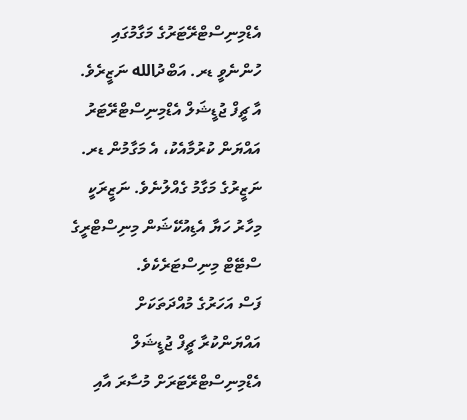އެޑްމިނިސްޓްރޭޓަރުގެ މަގާމުގައި ހުންނެވީ ޑރ. އަބްދުالله ނަޒީރެވެ. އާ ޗީފް ޖުޑީޝަލް އެޑްމިނިސްޓްރޭޓަރު އައްޔަން ކުރުމާއެކު، އެ މަގާމުން ޑރ. ނަޒީރުގެ މަގާމު ގެއްލުނެވެ. ނަޒީރަކީ މިހާރު ހަޔާ އެޑިއުކޭޝަން މިނިސްޓްރީގެ ސްޓޭޓް މިނިސްޓަރެކެވެ.
ފަސް އަހަރުގެ މުއްދަތަކަށް އައްޔަންކުރާ ޗީފް ޖުޑީޝަލް އެޑްމިނިސްޓްރޭޓަރަށް މުސާރަ އާއި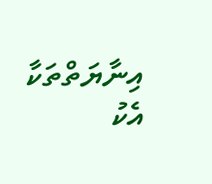އިނާޔަތްތަކާ އެކު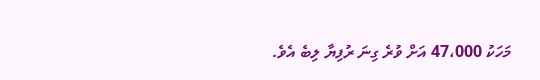މަހަކު 47،000 އަށް ވުރެ ގިނަ ރުފިޔާ ލިބެ އެވެ.